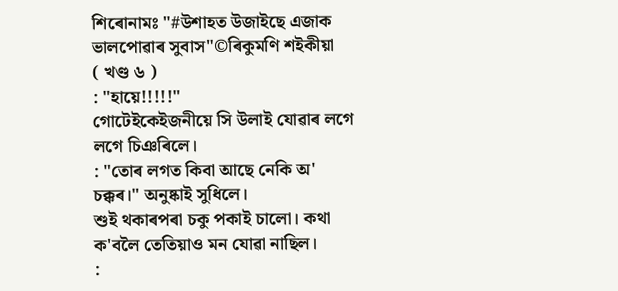শিৰোনামঃ "#উশাহত উজাইছে এজাক ভালপোৱাৰ সুবাস"©ৰিকুমণি শইকীয়া
( খণ্ড ৬ )
: "হায়ে!!!!!"
গোটেইকেইজনীয়ে সি উলাই যোৱাৰ লগে লগে চিঞৰিলে।
: "তোৰ লগত কিবা আছে নেকি অ' চক্কৰ।" অনুষ্কাই সুধিলে।
শুই থকাৰপৰা চকু পকাই চালো। কথা ক'বলৈ তেতিয়াও মন যোৱা নাছিল।
: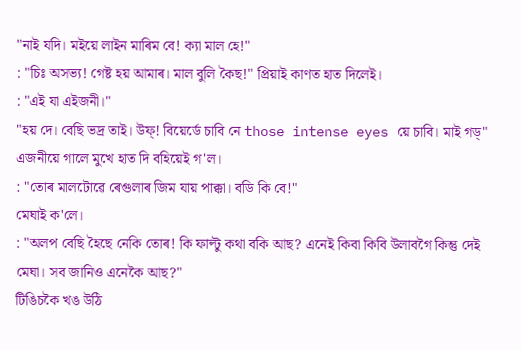"নাই যদি। মইয়ে লাইন মাৰিম বে! ক্যা মাল হে!"
: "চিঃ অসভ্য! গেষ্ট হয় আমাৰ। মাল বুলি কৈছ!" প্ৰিয়াই কাণত হাত দিলেই।
: "এই যা এইজনী।"
"হয় দে। বেছি ভদ্ৰ তাই। উফ্! বিয়েৰ্ডে চাবি নে those intense eyes য়ে চাবি। মাই গড্" এজনীয়ে গালে মুখে হাত দি বহিয়েই গ'ল।
: "তোৰ মালটোৱে ৰেগুলাৰ জিম যায় পাক্কা। বডি কি বে!"
মেঘাই ক'লে।
: "অলপ বেছি হৈছে নেকি তোৰ! কি ফাল্টু কথা বকি আছ? এনেই কিবা কিবি উলাবগৈ কিন্তু দেই মেঘা। সব জানিও এনেকৈ আছ?"
টিঙিচকৈ খঙ উঠি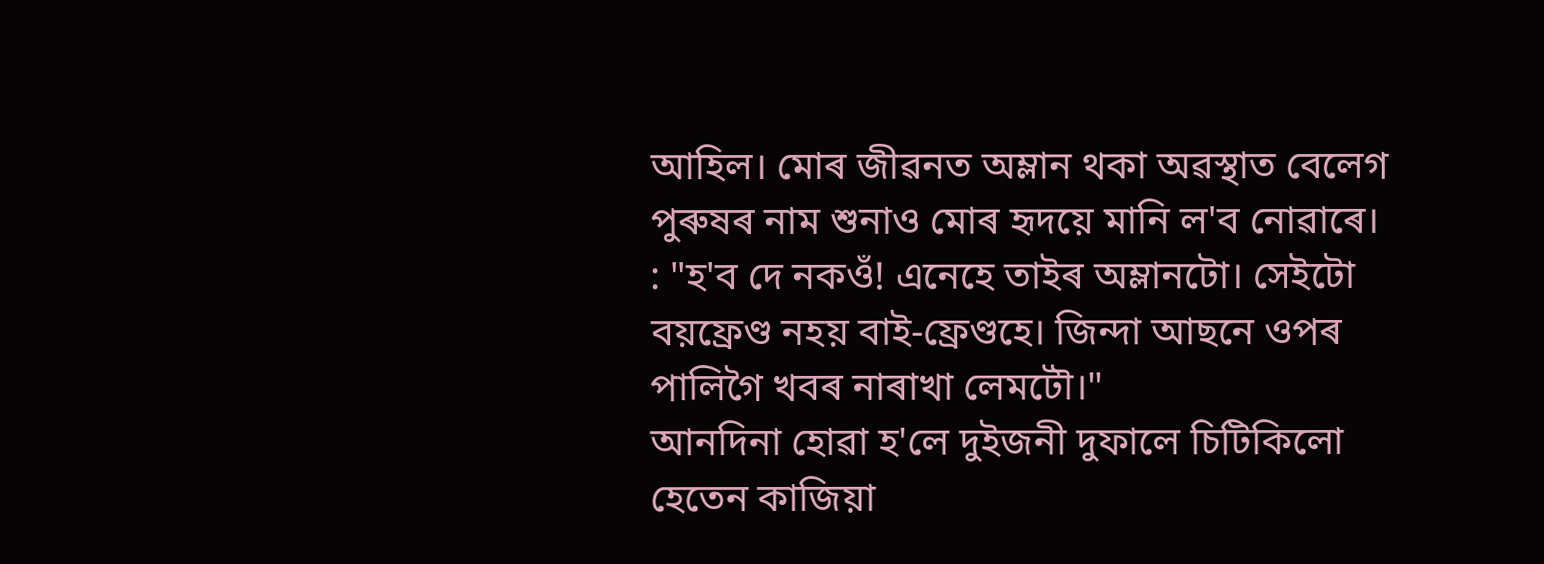আহিল। মোৰ জীৱনত অম্লান থকা অৱস্থাত বেলেগ পুৰুষৰ নাম শুনাও মোৰ হৃদয়ে মানি ল'ব নোৱাৰে।
: "হ'ব দে নকওঁ! এনেহে তাইৰ অম্লানটো। সেইটো বয়ফ্ৰেণ্ড নহয় বাই-ফ্ৰেণ্ডহে। জিন্দা আছনে ওপৰ পালিগৈ খবৰ নাৰাখা লেমটৌ।"
আনদিনা হোৱা হ'লে দুইজনী দুফালে চিটিকিলো হেতেন কাজিয়া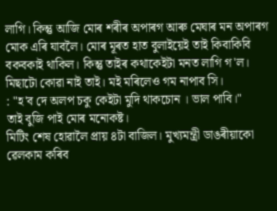লাগি। কিন্তু আজি মোৰ শৰীৰ অপাৰগ আৰু মেঘাৰ মন অপাৰগ মোক এৰি যাবলৈ। মোৰ মূৰত হাত বুলাইয়েই তাই কিবাকিবি বকবকাই থাকিল। কিন্তু তাইৰ কথাকেইটা মনত লাগি গ'ল। মিছাটো কোৱা নাই তাই। মই মৰিলেও গম নাপাব সি।
: "হ'ব দে অলপ চকু কেইটা মুদি থাকচোন । ভাল পাবি।"
তাই বুজি পাই মোৰ মনোকষ্ট।
মিটিং শেষ হোৱালৈ প্ৰায় ৪টা বাজিল। মুখ্যমন্ত্ৰী ডাঙৰীয়াকো ৱেলকাম কৰিব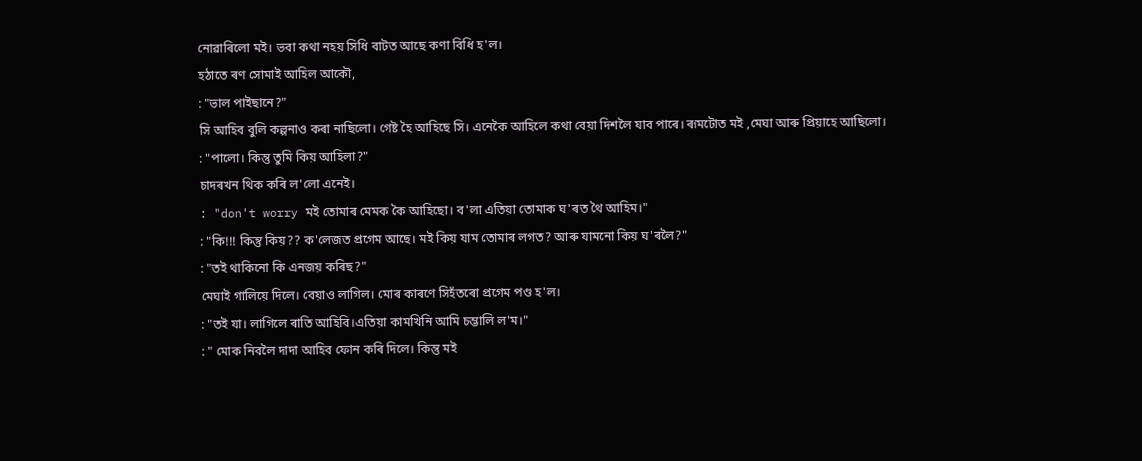নোৱাৰিলো মই। ভবা কথা নহয় সিধি বাটত আছে কণা বিধি হ'ল।
হঠাতে ৰণ সোমাই আহিল আকৌ,
: "ভাল পাইছানে?"
সি আহিব বুলি কল্পনাও কৰা নাছিলো। গেষ্ট হৈ আহিছে সি। এনেকৈ আহিলে কথা বেয়া দিশলৈ যাব পাৰে। ৰূমটোত মই ,মেঘা আৰু প্ৰিয়াহে আছিলো।
: "পালো। কিন্তু তুমি কিয় আহিলা?"
চাদৰখন থিক কৰি ল'লো এনেই।
: "don't worry মই তোমাৰ মেমক কৈ আহিছো। ব'লা এতিয়া তোমাক ঘ'ৰত থৈ আহিম।"
: "কি!!! কিন্তু কিয়?? ক'লেজত প্ৰগেম আছে। মই কিয় যাম তোমাৰ লগত? আৰু যামনো কিয় ঘ'ৰলৈ?"
: "তই থাকিনো কি এনজয় কৰিছ?"
মেঘাই গালিয়ে দিলে। বেয়াও লাগিল। মোৰ কাৰণে সিহঁতৰো প্ৰগেম পণ্ড হ'ল।
: "তই যা। লাগিলে ৰাতি আহিবি।এতিয়া কামখিনি আমি চম্ভালি ল'ম।"
: " মোক নিবলৈ দাদা আহিব ফোন কৰি দিলে। কিন্তু মই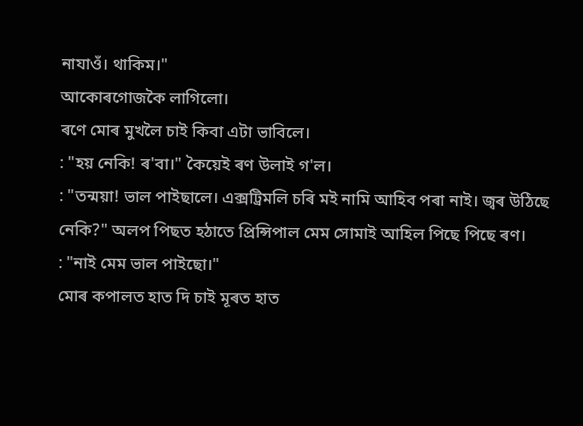নাযাওঁ। থাকিম।"
আকোৰগোজকৈ লাগিলো।
ৰণে মোৰ মুখলৈ চাই কিবা এটা ভাবিলে।
: "হয় নেকি! ৰ'বা।" কৈয়েই ৰণ উলাই গ'ল।
: "তন্ময়া! ভাল পাইছালে। এক্সট্ৰিমলি চৰি মই নামি আহিব পৰা নাই। জ্বৰ উঠিছে নেকি?" অলপ পিছত হঠাতে প্ৰিন্সিপাল মেম সোমাই আহিল পিছে পিছে ৰণ।
: "নাই মেম ভাল পাইছো।"
মোৰ কপালত হাত দি চাই মূৰত হাত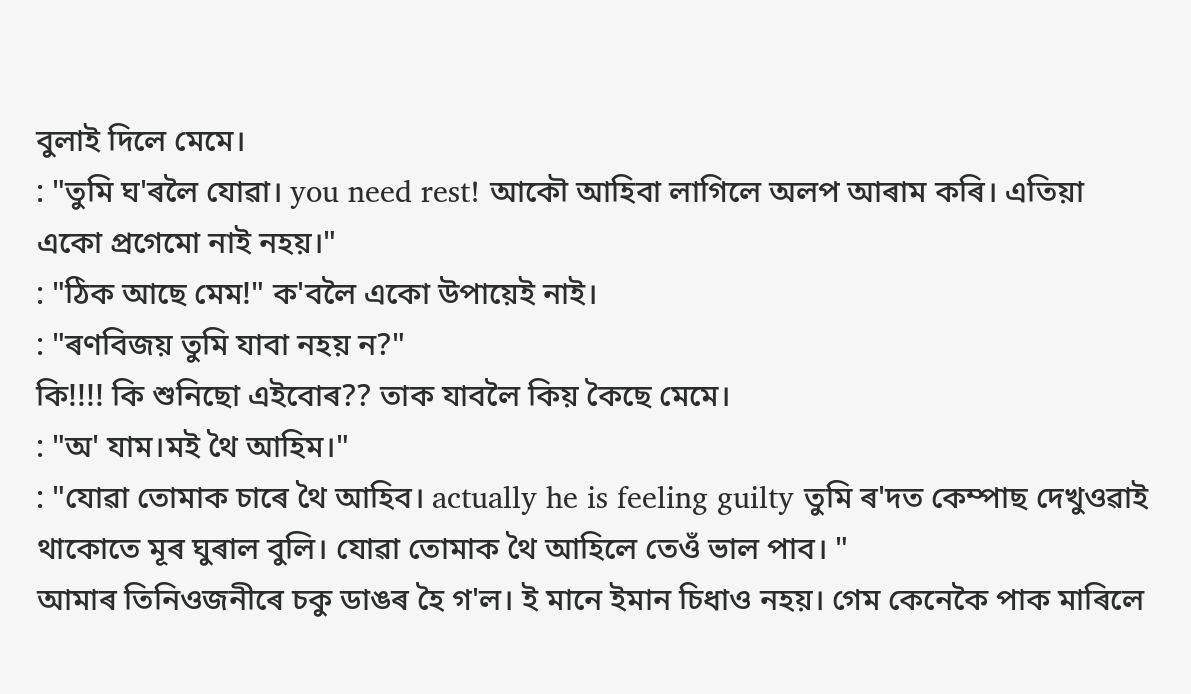বুলাই দিলে মেমে।
: "তুমি ঘ'ৰলৈ যোৱা। you need rest! আকৌ আহিবা লাগিলে অলপ আৰাম কৰি। এতিয়া একো প্ৰগেমো নাই নহয়।"
: "ঠিক আছে মেম!" ক'বলৈ একো উপায়েই নাই।
: "ৰণবিজয় তুমি যাবা নহয় ন?"
কি!!!! কি শুনিছো এইবোৰ?? তাক যাবলৈ কিয় কৈছে মেমে।
: "অ' যাম।মই থৈ আহিম।"
: "যোৱা তোমাক চাৰে থৈ আহিব। actually he is feeling guilty তুমি ৰ'দত কেম্পাছ দেখুওৱাই থাকোতে মূৰ ঘুৰাল বুলি। যোৱা তোমাক থৈ আহিলে তেওঁ ভাল পাব। "
আমাৰ তিনিওজনীৰে চকু ডাঙৰ হৈ গ'ল। ই মানে ইমান চিধাও নহয়। গেম কেনেকৈ পাক মাৰিলে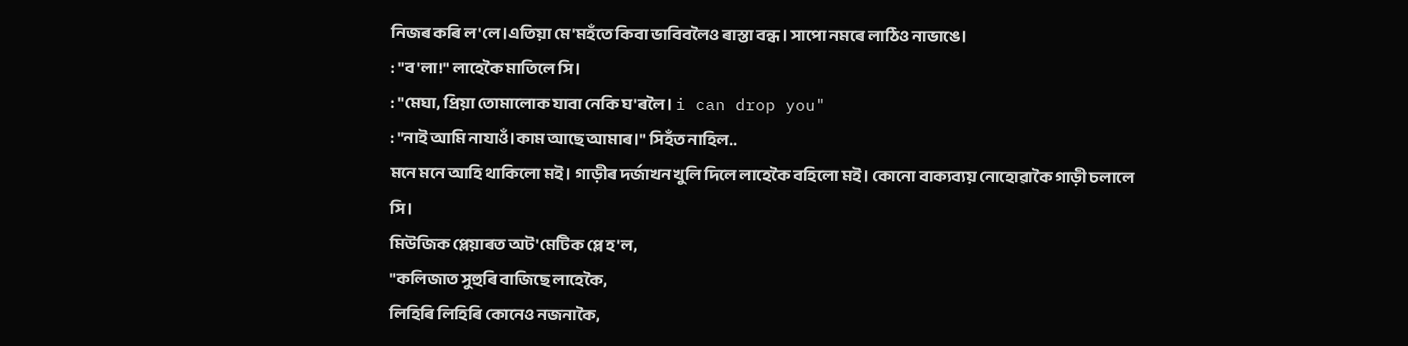নিজৰ কৰি ল'লে।এতিয়া মে'মহঁতে কিবা ভাবিবলৈও ৰাস্তা বন্ধ। সাপো নমৰে লাঠিও নাভাঙে।
: "ব'লা!" লাহেকৈ মাতিলে সি।
: "মেঘা, প্ৰিয়া তোমালোক যাবা নেকি ঘ'ৰলৈ। i can drop you"
: "নাই আমি নাযাওঁ।কাম আছে আমাৰ।" সিহঁত নাহিল..
মনে মনে আহি থাকিলো মই। গাড়ীৰ দৰ্জাখন খুলি দিলে লাহেকৈ বহিলো মই। কোনো বাক্যব্যয় নোহোৱাকৈ গাড়ী চলালে সি।
মিউজিক প্লেয়াৰত অট'মেটিক প্লে হ'ল,
"কলিজাত সুহুৰি বাজিছে লাহেকৈ,
লিহিৰি লিহিৰি কোনেও নজনাকৈ,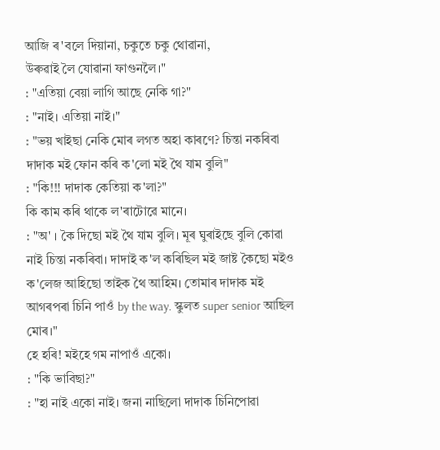আজি ৰ'বলে দিয়ানা, চকুতে চকু থোৱানা,
উৰুৱাই লৈ যোৱানা ফাগুনলৈ।"
: "এতিয়া বেয়া লাগি আছে নেকি গা?"
: "নাই। এতিয়া নাই।"
: "ভয় খাইছা নেকি মোৰ লগত অহা কাৰণে? চিন্তা নকৰিবা দাদাক মই ফোন কৰি ক'লো মই থৈ যাম বুলি"
: "কি!!! দাদাক কেতিয়া ক'লা?"
কি কাম কৰি থাকে ল'ৰাটোৱে মানে।
: "অ' । কৈ দিছো মই থৈ যাম বুলি। মূৰ ঘুৰাইছে বুলি কোৱা নাই চিন্তা নকৰিবা। দাদাই ক'ল কৰিছিল মই জাষ্ট কৈছো মইও ক'লেজ আহিছো তাইক থৈ আহিম। তোমাৰ দাদাক মই আগৰপৰা চিনি পাওঁ by the way. স্কুলত super senior আছিল মোৰ।"
হে হৰি! মইহে গম নাপাওঁ একো।
: "কি ভাবিছা?"
: "হা নাই একো নাই। জনা নাছিলো দাদাক চিনিপোৱা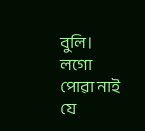বুলি। লগো পোৱা নাই যে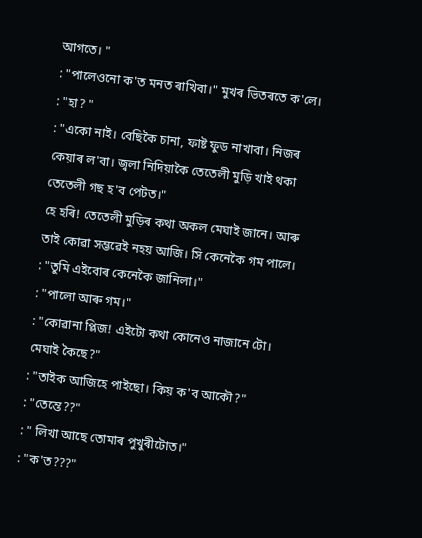আগতে। "
: "পালেওনো ক'ত মনত ৰাখিবা।" মুখৰ ভিতৰতে ক'লে।
: "হা? "
: "একো নাই। বেছিকৈ চানা, ফাষ্ট ফুড নাখাবা। নিজৰ কেয়াৰ ল'বা। জ্বলা নিদিয়াকৈ তেতেলী মুড়ি খাই থকা তেতেলী গছ হ'ব পেটত।"
হে হৰি! তেতেলী মুড়িৰ কথা অকল মেঘাই জানে। আৰু তাই কোৱা সম্ভৱেই নহয় আজি। সি কেনেকৈ গম পালে।
: "তুমি এইবোৰ কেনেকৈ জানিলা।"
: "পালো আৰু গম।"
: "কোৱানা প্লিজ! এইটো কথা কোনেও নাজানে টো। মেঘাই কৈছে?"
: "তাইক আজিহে পাইছো। কিয় ক'ব আকৌ?"
: "তেন্তে??"
: " লিখা আছে তোমাৰ পুখুৰীটোত।"
: "ক'ত???"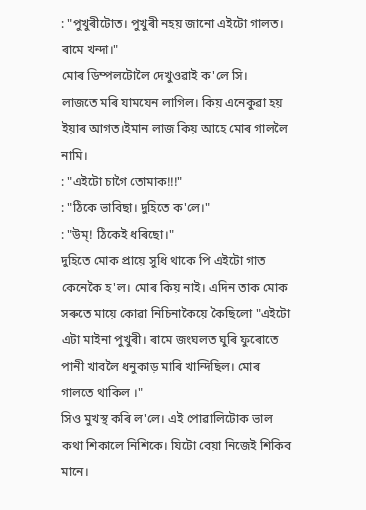: "পুখুৰীটোত। পুখুৰী নহয় জানো এইটো গালত। ৰামে খন্দা।"
মোৰ ডিম্পলটোলৈ দেখুওৱাই ক'লে সি।
লাজতে মৰি যামযেন লাগিল। কিয় এনেকুৱা হয় ইয়াৰ আগত।ইমান লাজ কিয় আহে মোৰ গাললৈ নামি।
: "এইটো চাগৈ তোমাক!!!"
: "ঠিকে ভাবিছা। দুহিতে ক'লে।"
: "উম্! ঠিকেই ধৰিছো।"
দুহিতে মোক প্ৰায়ে সুধি থাকে পি এইটো গাত কেনেকৈ হ'ল। মোৰ কিয় নাই। এদিন তাক মোক সৰুতে মায়ে কোৱা নিচিনাকৈয়ে কৈছিলো "এইটো এটা মাইনা পুখুৰী। ৰামে জংঘলত ঘুৰি ফুৰোতে পানী খাবলৈ ধনুকাড় মাৰি খান্দিছিল। মোৰ গালতে থাকিল ।"
সিও মুখস্থ কৰি ল'লে। এই পোৱালিটোক ভাল কথা শিকালে নিশিকে। যিটো বেয়া নিজেই শিকিব মানে।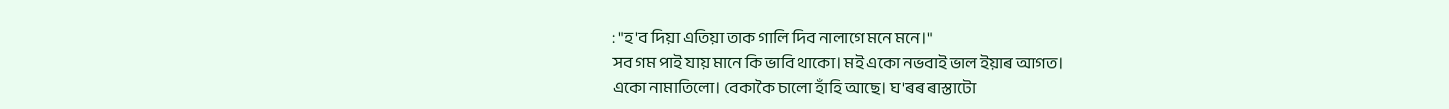: "হ'ব দিয়া এতিয়া তাক গালি দিব নালাগে মনে মনে।"
সব গম পাই যায় মানে কি ভাবি থাকো। মই একো নভবাই ভাল ইয়াৰ আগত।
একো নামাতিলো। বেকাকৈ চালো হাঁহি আছে। ঘ'ৰৰ ৰাস্তাটো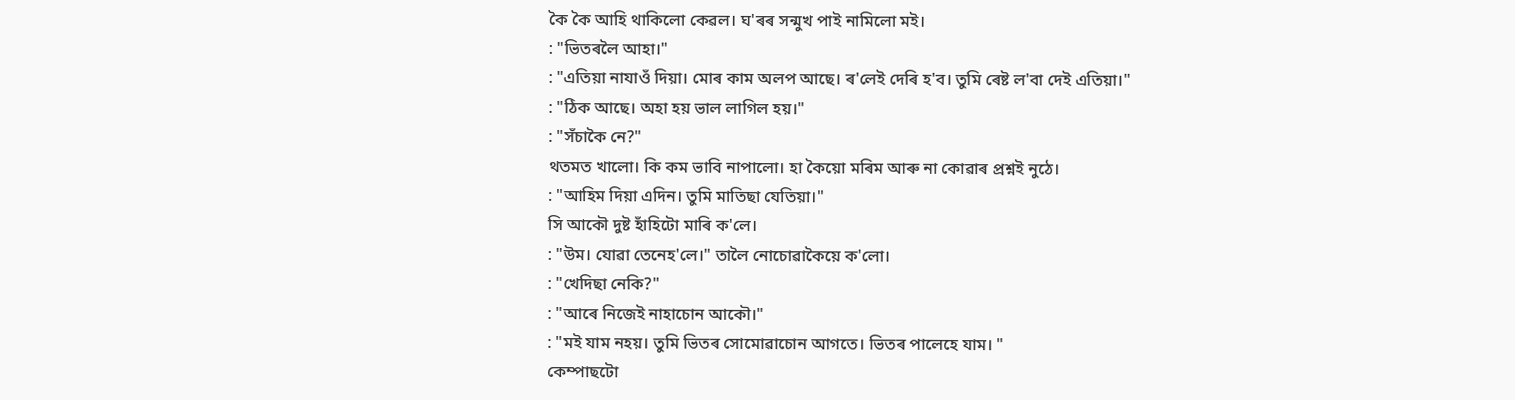কৈ কৈ আহি থাকিলো কেৱল। ঘ'ৰৰ সন্মুখ পাই নামিলো মই।
: "ভিতৰলৈ আহা।"
: "এতিয়া নাযাওঁ দিয়া। মোৰ কাম অলপ আছে। ৰ'লেই দেৰি হ'ব। তুমি ৰেষ্ট ল'বা দেই এতিয়া।"
: "ঠিক আছে। অহা হয় ভাল লাগিল হয়।"
: "সঁচাকৈ নে?"
থতমত খালো। কি কম ভাবি নাপালো। হা কৈয়ো মৰিম আৰু না কোৱাৰ প্ৰশ্নই নুঠে।
: "আহিম দিয়া এদিন। তুমি মাতিছা যেতিয়া।"
সি আকৌ দুষ্ট হাঁহিটো মাৰি ক'লে।
: "উম। যোৱা তেনেহ'লে।" তালৈ নোচোৱাকৈয়ে ক'লো।
: "খেদিছা নেকি?"
: "আৰে নিজেই নাহাচোন আকৌ।"
: "মই যাম নহয়। তুমি ভিতৰ সোমোৱাচোন আগতে। ভিতৰ পালেহে যাম। "
কেম্পাছটো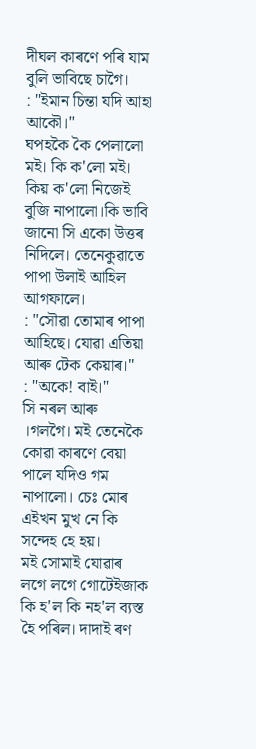দীঘল কাৰণে পৰি যাম বুলি ভাবিছে চাগৈ।
: "ইমান চিন্তা যদি আহা আকৌ।"
ঘপহকৈ কৈ পেলালো মই। কি ক'লো মই। কিয় ক'লো নিজেই বুজি নাপালো।কি ভাবি জানো সি একো উত্তৰ নিদিলে। তেনেকুৱাতে পাপা উলাই আহিল আগফালে।
: "সৌৱা তোমাৰ পাপা আহিছে। যোৱা এতিয়া আৰু টেক কেয়াৰ।"
: "অকে! বাই।"
সি নৰল আৰু ।গলগৈ। মই তেনেকৈ কোৱা কাৰণে বেয়া পালে যদিও গম নাপালো। চেঃ মোৰ এইখন মুখ নে কি সন্দেহ হে হয়।
মই সোমাই যোৱাৰ লগে লগে গোটেইজাক কি হ'ল কি নহ'ল ব্যস্ত হৈ পৰিল। দাদাই ৰণ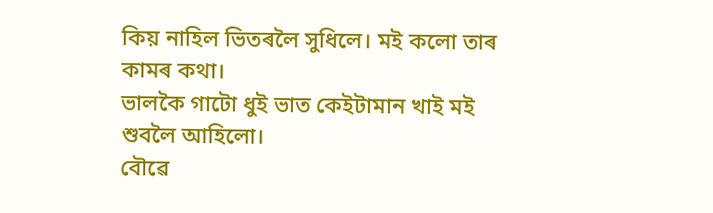কিয় নাহিল ভিতৰলৈ সুধিলে। মই কলো তাৰ কামৰ কথা।
ভালকৈ গাটো ধুই ভাত কেইটামান খাই মই শুবলৈ আহিলো।
বৌৱে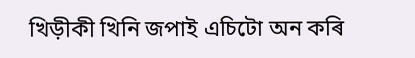খিড়ীকী খিনি জপাই এচিটো অন কৰি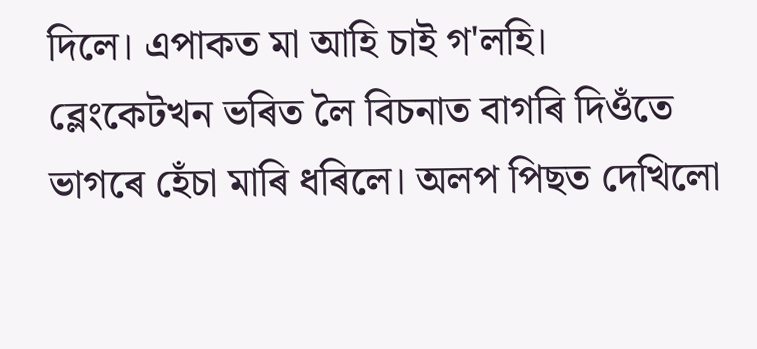দিলে। এপাকত মা আহি চাই গ'লহি।
ব্লেংকেটখন ভৰিত লৈ বিচনাত বাগৰি দিওঁতে ভাগৰে হেঁচা মাৰি ধৰিলে। অলপ পিছত দেখিলো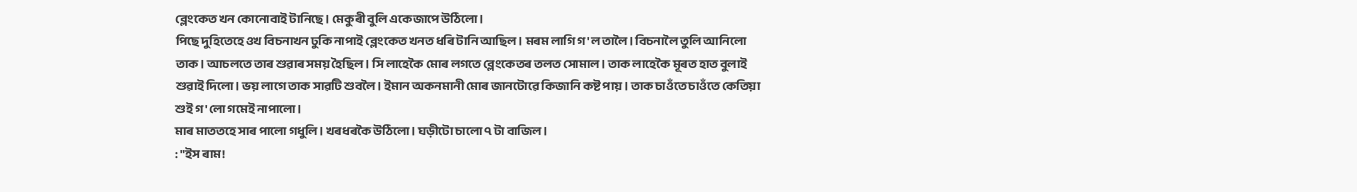ব্লেংকেত খন কোনোবাই টানিছে। মেকুৰী বুলি একেজাপে উঠিলো।
পিছে দুহিতেহে ওখ বিচনাখন ঢুকি নাপাই ব্লেংকেত খনত ধৰি টানি আছিল। মৰম লাগি গ'ল তালৈ। বিচনালৈ তুলি আনিলো তাক। আচলতে তাৰ শুৱাৰ সময় হৈছিল। সি লাহেকৈ মোৰ লগতে ব্লেংকেতৰ তলত সোমাল। তাক লাহেকৈ মূৰত হাত বুলাই শুৱাই দিলো। ভয় লাগে তাক সাৱটি শুবলৈ। ইমান অকনমানী মোৰ জানটোৱে কিজানি কষ্ট পায়। তাক চাওঁতে চাওঁতে কেতিয়া শুই গ'লো গমেই নাপালো।
মাৰ মাততহে সাৰ পালো গধুলি। খৰধৰকৈ উঠিলো। ঘড়ীটো চালো ৭ টা বাজিল।
: "ইস ৰাম!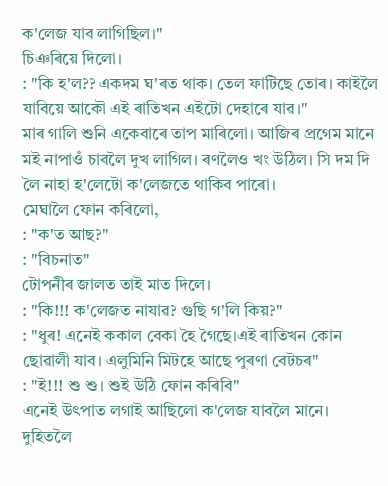ক'লেজ যাব লাগিছিল।"
চিঞৰিয়ে দিলো।
: "কি হ'ল?? একদম ঘ'ৰত থাক। তেল ফাটিছে তোৰ। কাইলৈ যাবিয়ে আকৌ এই ৰাতিখন এইটো দেহাৰে যাৱ।"
মাৰ গালি শুনি একেবাৰে তাপ মাৰিলো। আজিৰ প্ৰগেম মানে মই নাপাওঁ চাবলৈ দুখ লাগিল। ৰণলৈও খং উঠিল। সি দম দি লৈ নাহা হ'লেটো ক'লেজতে থাকিব পাৰো।
মেঘালৈ ফোন কৰিলো,
: "ক'ত আছ?"
: "বিচনাত"
টোপনীৰ জালত তাই মাত দিলে।
: "কি!!! ক'লেজত নাযাৱ? গুছি গ'লি কিয়?"
: "ধুৰ! এনেই ককাল বেকা হৈ গৈছে।এই ৰাতিখন কোন ছোৱালী যাব। এলুমিনি মিটহে আছে পুৰণা বেটচৰ"
: "ই!!! শু শু। শুই উঠি ফোন কৰিবি"
এনেই উৎপাত লগাই আছিলো ক'লেজ যাবলৈ মানে।
দুহিতলৈ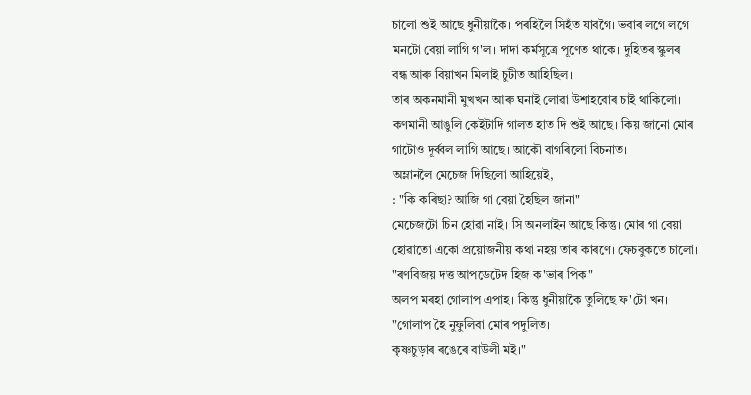চালো শুই আছে ধুনীয়াকৈ। পৰহিলৈ সিহঁত যাবগৈ। ভবাৰ লগে লগে মনটো বেয়া লাগি গ'ল। দাদা কৰ্মসূত্ৰে পূণেত থাকে। দুহিতৰ স্কুলৰ বন্ধ আৰু বিয়াখন মিলাই চুটীত আহিছিল।
তাৰ অকনমানী মুখখন আৰু ঘনাই লোৱা উশাহবোৰ চাই থাকিলো। কণমানী আঙুলি কেইটাদি গালত হাত দি শুই আছে। কিয় জানো মোৰ গাটোও দূৰ্ব্বল লাগি আছে। আকৌ বাগৰিলো বিচনাত।
অম্লানলৈ মেচেজ দিছিলো আহিয়েই,
: "কি কৰিছা? আজি গা বেয়া হৈছিল জানা"
মেচেজটো চিন হোৱা নাই। সি অনলাইন আছে কিন্তু। মোৰ গা বেয়া হোৱাতো একো প্ৰয়োজনীয় কথা নহয় তাৰ কাৰণে। ফেচবুকতে চালো।
"ৰণবিজয় দত্ত আপডেটেদ হিজ ক'ভাৰ পিক"
অলপ মৰহা গোলাপ এপাহ। কিন্তু ধুনীয়াকৈ তুলিছে ফ'টো খন।
"গোলাপ হৈ নুফুলিবা মোৰ পদুলিত।
কৃষ্ণচুড়াৰ ৰঙেৰে বাউলী মই।"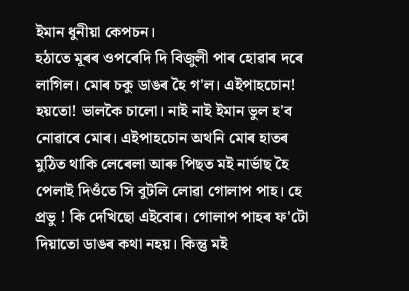ইমান ধুনীয়া কেপচন।
হঠাতে মূৰৰ ওপৰেদি দি বিজুলী পাৰ হোৱাৰ দৰে লাগিল। মোৰ চকু ডাঙৰ হৈ গ'ল। এইপাহচোন! হয়তো! ভালকৈ চালো। নাই নাই ইমান ভুল হ'ব নোৱাৰে মোৰ। এইপাহচোন অথনি মোৰ হাতৰ মুঠিত থাকি লেৰেলা আৰু পিছত মই নাৰ্ভাছ হৈ পেলাই দিওঁতে সি বুটলি লোৱা গোলাপ পাহ। হে প্ৰভু ! কি দেখিছো এইবোৰ। গোলাপ পাহৰ ফ'টো দিয়াতো ডাঙৰ কথা নহয়। কিন্তু মই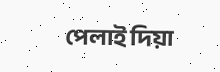পেলাই দিয়া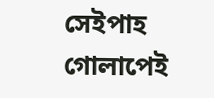সেইপাহ গোলাপেই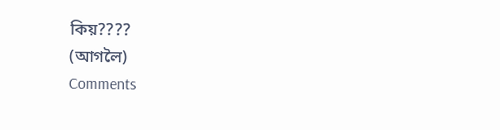কিয়????
(আগলৈ)
Comments